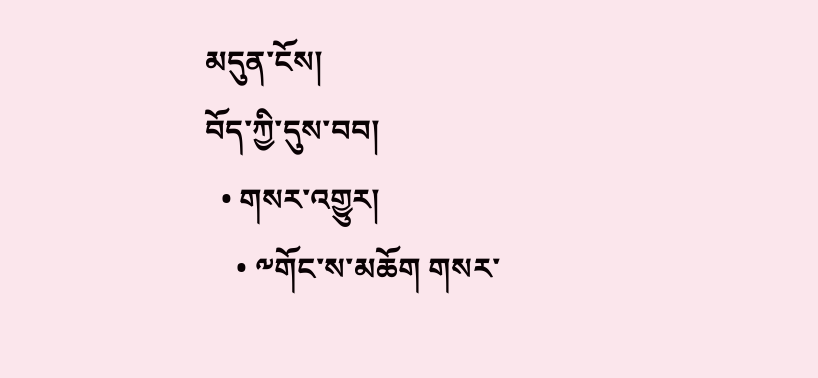མདུན་ངོས།
བོད་ཀྱི་དུས་བབ།
  • གསར་འགྱུར།
    • ༸གོང་ས་མཆོག གསར་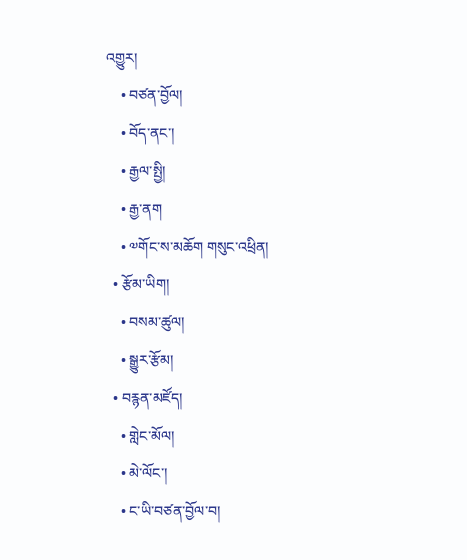འགྱུར།
    • བཙན་བྱོལ།
    • བོད་ནང་།
    • རྒྱལ་སྤྱི།
    • རྒྱ་ནག
    • ༧གོང་ས་མཆོག གསུང་འཕྲིན།
  • རྩོམ་ཡིག།
    • བསམ་ཚུལ།
    • སྒྱུར་རྩོམ།
  • བརྙན་མཛོད།
    • གླེང་མོལ།
    • མེ་ལོང་།
    • ང་ཡི་བཙན་བྱོལ་བ།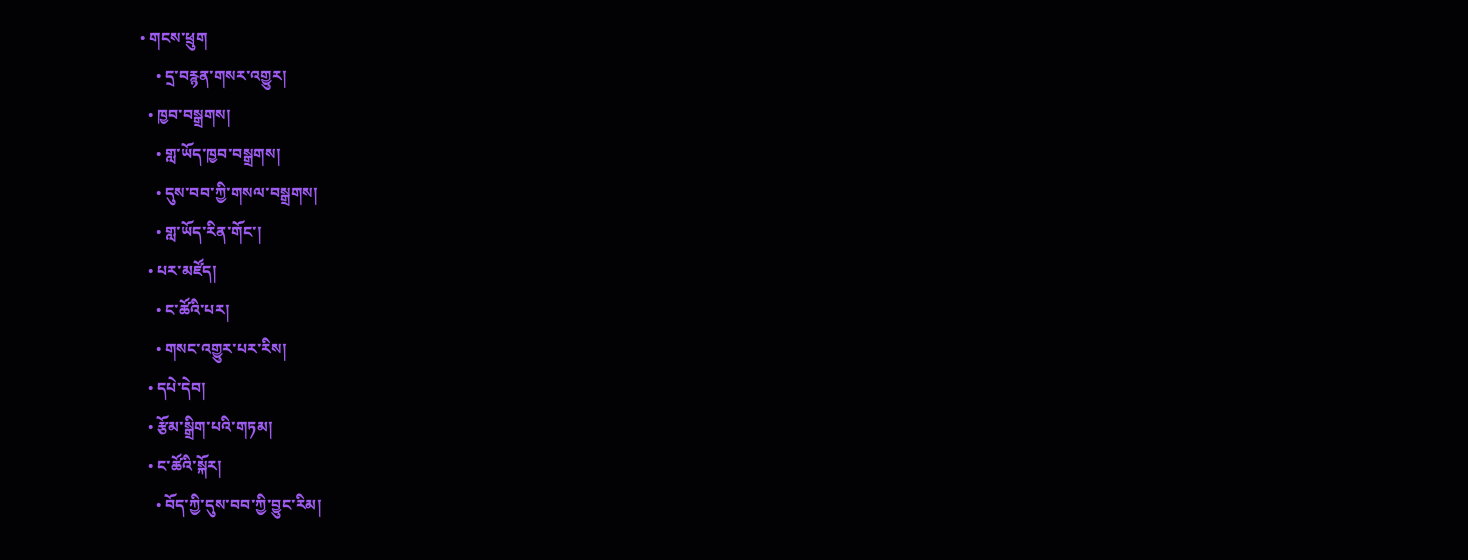• གངས་ཕྲུག
    • དྲ་བརྙན་གསར་འགྱུར།
  • ཁྱབ་བསྒྲགས།
    • གླ་ཡོད་ཁྱབ་བསྒྲགས།
    • དུས་བབ་ཀྱི་གསལ་བསྒྲགས།
    • གླ་ཡོད་རིན་གོང་།
  • པར་མཛོད།
    • ང་ཚོའི་པར།
    • གསང་འགྱུར་པར་རིས།
  • དཔེ་དེབ།
  • རྩོམ་སྒྲིག་པའི་གཏམ།
  • ང་ཚོའི་སྐོར།
    • བོད་ཀྱི་དུས་བབ་ཀྱི་བྱུང་རིམ།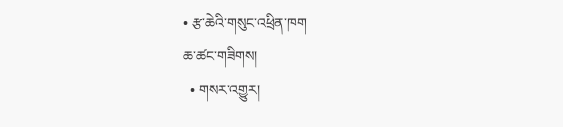• རྩ་ཆེའི་གསུང་འཕྲིན་ཁག
ཆ་ཚང་གཟིགས།
  • གསར་འགྱུར།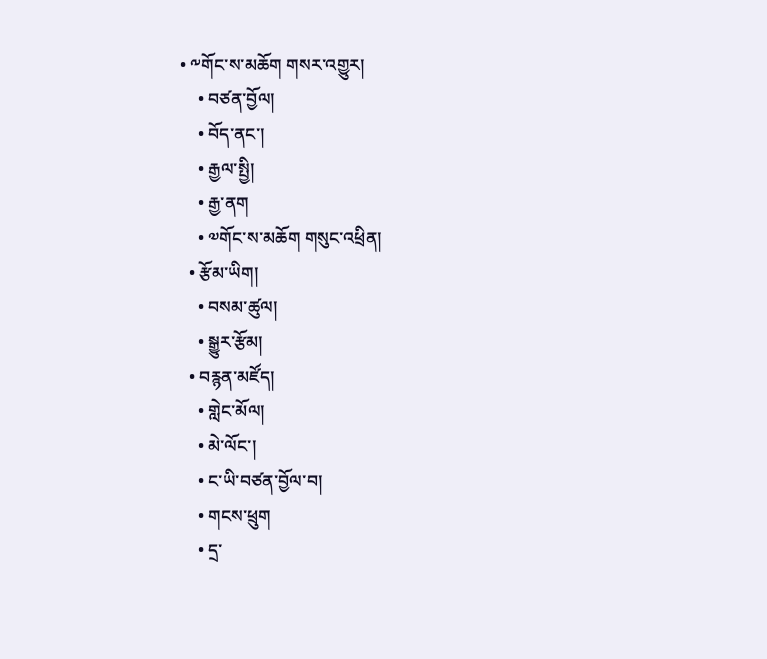• ༸གོང་ས་མཆོག གསར་འགྱུར།
    • བཙན་བྱོལ།
    • བོད་ནང་།
    • རྒྱལ་སྤྱི།
    • རྒྱ་ནག
    • ༧གོང་ས་མཆོག གསུང་འཕྲིན།
  • རྩོམ་ཡིག།
    • བསམ་ཚུལ།
    • སྒྱུར་རྩོམ།
  • བརྙན་མཛོད།
    • གླེང་མོལ།
    • མེ་ལོང་།
    • ང་ཡི་བཙན་བྱོལ་བ།
    • གངས་ཕྲུག
    • དྲ་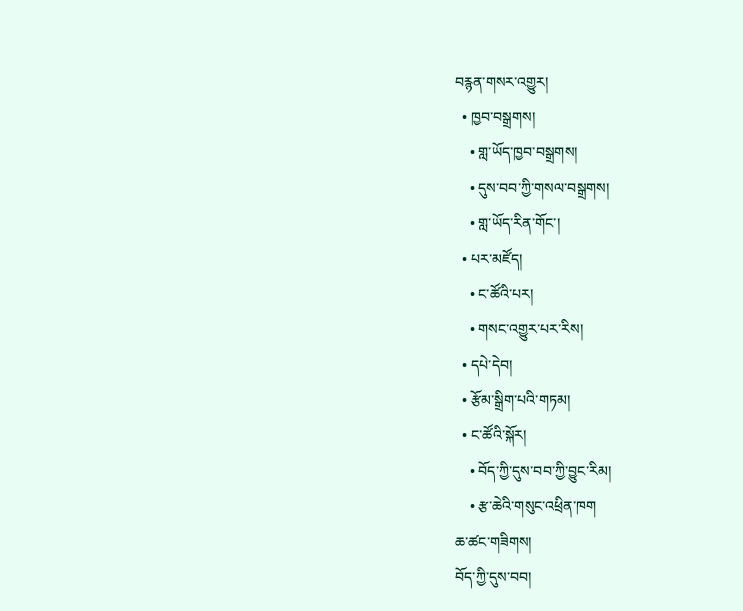བརྙན་གསར་འགྱུར།
  • ཁྱབ་བསྒྲགས།
    • གླ་ཡོད་ཁྱབ་བསྒྲགས།
    • དུས་བབ་ཀྱི་གསལ་བསྒྲགས།
    • གླ་ཡོད་རིན་གོང་།
  • པར་མཛོད།
    • ང་ཚོའི་པར།
    • གསང་འགྱུར་པར་རིས།
  • དཔེ་དེབ།
  • རྩོམ་སྒྲིག་པའི་གཏམ།
  • ང་ཚོའི་སྐོར།
    • བོད་ཀྱི་དུས་བབ་ཀྱི་བྱུང་རིམ།
    • རྩ་ཆེའི་གསུང་འཕྲིན་ཁག
ཆ་ཚང་གཟིགས།
བོད་ཀྱི་དུས་བབ།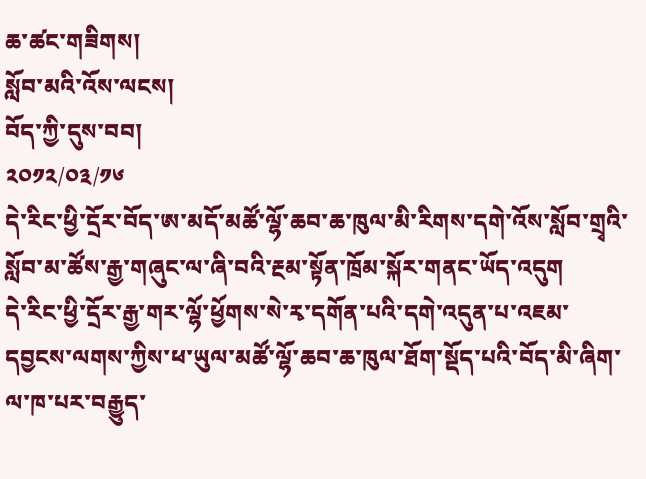ཆ་ཚང་གཟིགས།
སློབ་མའི་འོས་ལངས།
བོད་ཀྱི་དུས་བབ།
༢༠༡༢/༠༣/༡༦
དེ་རིང་ཕྱི་དྲོར་བོད་ཨ་མདོ་མཚོ་ལྷོ་ཆབ་ཆ་ཁུལ་མི་རིགས་དགེ་འོས་སློབ་གྲྭའི་སློབ་མ་ཚོས་རྒྱ་གཞུང་ལ་ཞི་བའི་རྔམ་སྟོན་ཁྲོམ་སྐོར་གནང་ཡོད་འདུག
དེ་རིང་ཕྱི་དྲོར་རྒྱ་གར་ལྷོ་ཕྱོགས་སེ་རྭ་དགོན་པའི་དགེ་འདུན་པ་འཇམ་དབྱངས་ལགས་ཀྱིས་ཕ་ཡུལ་མཚོ་ལྷོ་ཆབ་ཆ་ཁུལ་ཐོག་སྡོད་པའི་བོད་མི་ཞིག་ལ་ཁ་པར་བརྒྱུད་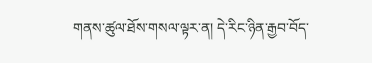གནས་ཚུལ་ཐོས་གསལ་ལྟར་ན། དེ་རིང་ཉིན་རྒྱབ་བོད་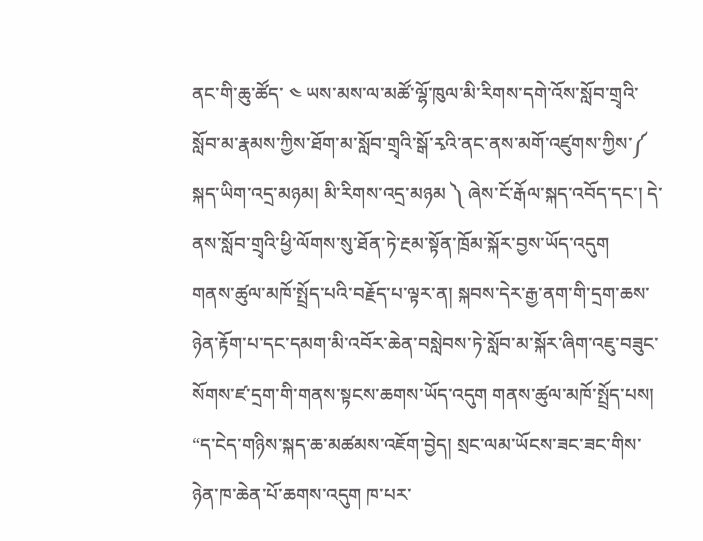ནང་གི་ཆུ་ཚོད་ ༤ ཡས་མས་ལ་མཚོ་ལྷོ་ཁུལ་མི་རིགས་དགེ་འོས་སློབ་གྲྭའི་སློབ་མ་རྣམས་ཀྱིས་ཐོག་མ་སློབ་གྲྭའི་སྒོ་རྭའི་ནང་ནས་མགོ་འཛུགས་ཀྱིས་༼ སྐད་ཡིག་འདྲ་མཉམ། མི་རིགས་འདྲ་མཉམ ༽ ཞེས་ངོ་རྒོལ་སྐད་འབོད་དང་། དེ་ནས་སློབ་གྲྭའི་ཕྱི་ལོགས་སུ་ཐོན་ཏེ་རྔམ་སྟོན་ཁྲོམ་སྐོར་བྱས་ཡོད་འདུག
གནས་ཚུལ་མཁོ་སྤྲོད་པའི་བརྗོད་པ་ལྟར་ན། སྐབས་དེར་རྒྱ་ནག་གི་དྲག་ཆས་ཉེན་རྟོག་པ་དང་དམག་མི་འབོར་ཆེན་བསླེབས་ཏེ་སློབ་མ་སྐོར་ཞིག་འཇུ་བཟུང་སོགས་ཛ་དྲག་གི་གནས་སྟངས་ཆགས་ཡོད་འདུག གནས་ཚུལ་མཁོ་སྤྲོད་པས། “ད་ངེད་གཉིས་སྐད་ཆ་མཚམས་འཇོག་བྱེད། སྲང་ལམ་ཡོངས་ཟང་ཟང་གིས་ཉེན་ཁ་ཆེན་པོ་ཆགས་འདུག ཁ་པར་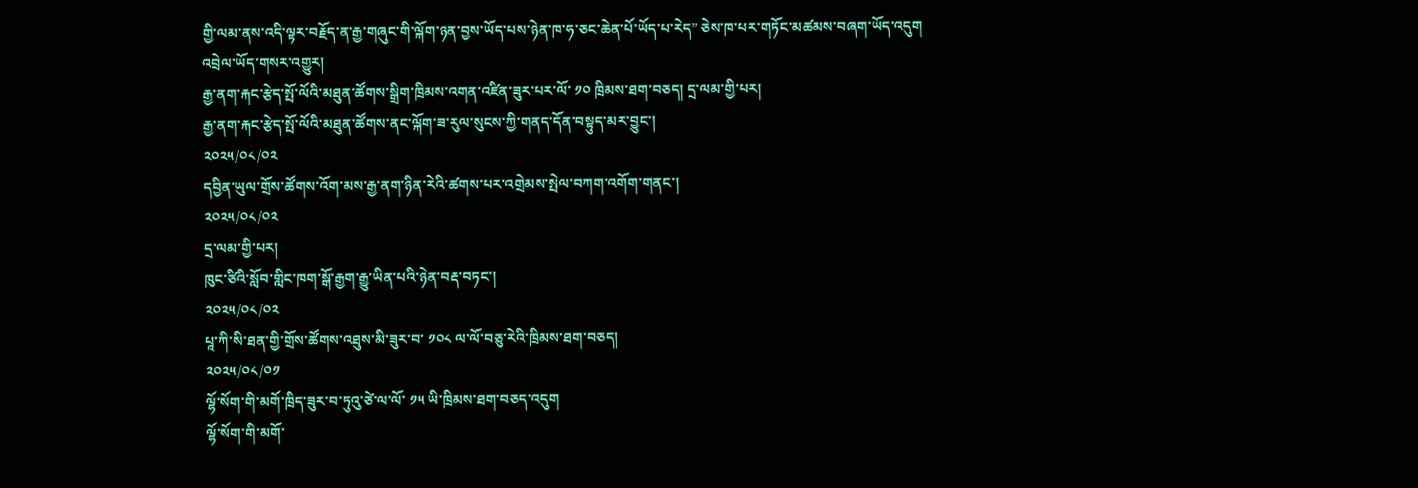གྱི་ལམ་ནས་འདི་ལྟར་བརྗོད་ན་རྒྱ་གཞུང་གི་ལྐོག་ཉན་བྱས་ཡོད་པས་ཉེན་ཁ་ཧ་ཅང་ཆེན་པོ་ཡོད་པ་རེད” ཅེས་ཁ་པར་གཏོང་མཚམས་བཞག་ཡོད་འདུག
འབྲེལ་ཡོད་གསར་འགྱུར།
རྒྱ་ནག་རྐང་རྩེད་སྤོ་ལོའི་མཐུན་ཚོགས་སྒྲིག་ཁྲིམས་འགན་འཛིན་ཟུར་པར་ལོ་ ༡༠ ཁྲིམས་ཐག་བཅད། དྲ་ལམ་གྱི་པར།
རྒྱ་ནག་རྐང་རྩེད་སྤོ་ལོའི་མཐུན་ཚོགས་ནང་ལྐོག་ཟ་རུལ་སུངས་ཀྱི་གནད་དོན་བསྟུད་མར་བྱུང་།
༢༠༢༥/༠༨/༠༢
དབྱིན་ཡུལ་གྲོས་ཚོགས་འོག་མས་རྒྱ་ནག་ཉིན་རེའི་ཚགས་པར་འགྲེམས་སྤེལ་བཀག་འགོག་གནང་།
༢༠༢༥/༠༨/༠༢
དྲ་ལམ་གྱི་པར།
ཁུང་ཙིའི་སློབ་གླིང་ཁག་སྒོ་རྒྱག་རྒྱུ་ཡིན་པའི་ཉེན་བརྡ་བཏང་།
༢༠༢༥/༠༨/༠༢
པཱ་ཀི་སི་ཐན་གྱི་གྲོས་ཚོགས་འཐུས་མི་ཟུར་བ་ ༡༠༨ ལ་ལོ་བཅུ་རེའི་ཁྲིམས་ཐག་བཅད།
༢༠༢༥/༠༨/༠༡
ལྷོ་སོག་གི་མགོ་ཁྲིད་ཟུར་བ་ཏུའུ་ཙེ་ལ་ལོ་ ༡༥ ཡི་ཁྲིམས་ཐག་བཅད་འདུག
ལྷོ་སོག་གི་མགོ་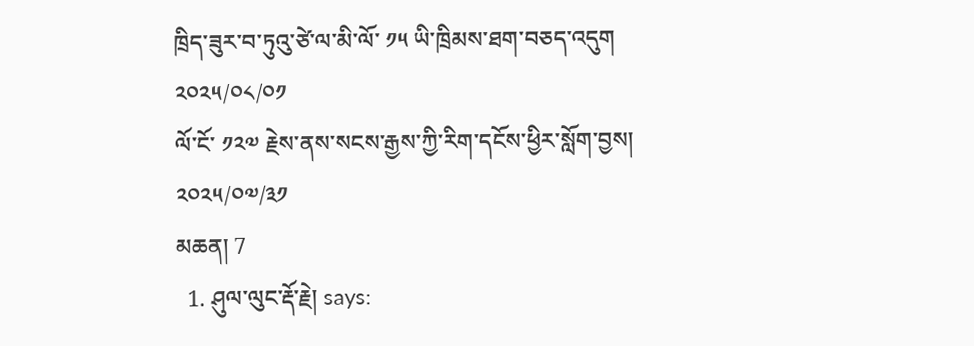ཁྲིད་ཟུར་བ་ཏུའུ་ཙེ་ལ་མི་ལོ་ ༡༥ ཡི་ཁྲིམས་ཐག་བཅད་འདུག
༢༠༢༥/༠༨/༠༡
ལོ་ངོ་ ༡༢༧ རྗེས་ནས་སངས་རྒྱས་ཀྱི་རིག་དངོས་ཕྱིར་སློག་བྱས།
༢༠༢༥/༠༧/༣༡
མཆན། 7
  1. ཤུལ་ལུང་རྡོ་རྗེ། says: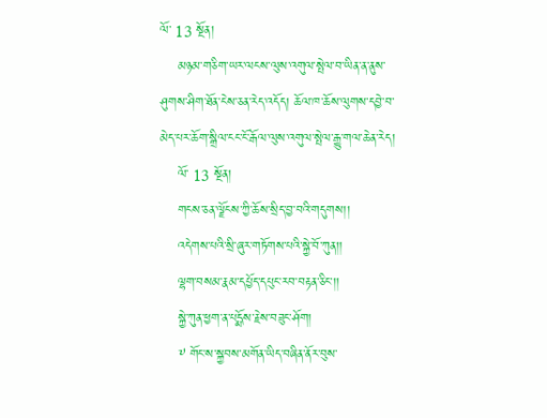ལོ་ 13 སྔོན།
    མཉམ་གཅིག་ཡར་ལངས་ལུས་འགུལ་སྤེལ་བ་ཡིན་ན་ནུས་ཤུགས་ཤིག་ཐོན་ངེས་ཅན་རེད་འདོད། ཆོལ་ཁ་ཆོས་ལུགས་དབྱེ་བ་མེད་པར་ཆོག་སྒྲིལ་ངང་ངོ་རྒོལ་ལུས་འགུལ་སྤེལ་རྒྱུ་གལ་ཆེན་རེད།
    ལོ་ 13 སྔོན།
    གངས་ཅན་ལྗོངས་ཀྱི་ཆོས་སྲིད་བྱ་བའི་གདུགས།།
    འདེགས་པའི་སྲི་ཞུར་གཏོགས་པའི་སྐྱེ་བོ་ཀུན།།
    ལྷག་བསམ་རྣམ་དཔྱོད་དཔུང་རབ་བརྟན་ཅིང་།།
    སྐྱེ་ཀུན་ཕྱག་ན་པདྨོས་རྗེས་བཟུང་ཤོག།
    ༸ གོང་ས་སྐྱབས་མགོན་ཡིད་བཞིན་ནོར་བུས་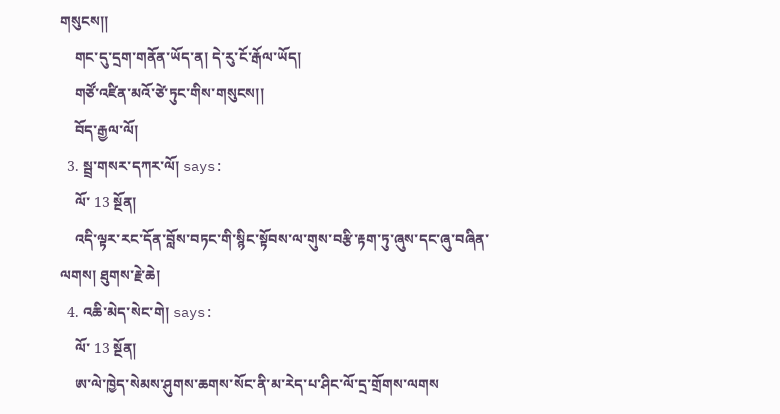གསུངས།།
    གང་དུ་དྲག་གནོན་ཡོད་ན། དེ་རུ་ངོ་རྒོལ་ཡོད།
    གཙོ་འཛིན་མའོ་ཙེ་ཏུང་གིས་གསུངས།།
    བོད་རྒྱལ་ལོ།
  3. སྦྲ་གསར་དཀར་ལོ། says:
    ལོ་ 13 སྔོན།
    འདི་ལྟར་རང་དོན་བློས་བཏང་གི་སྙིང་སྟོབས་ལ་གུས་བརྩི་རྟག་ཏུ་ཞུས་དང་ཞུ་བཞིན་ལགས། ཐུགས་རྗེ་ཆེ།
  4. འཆི་མེད་སེང་གེ། says:
    ལོ་ 13 སྔོན།
    ཨ་ལེ་ཁྱེད་སེམས་ཤུགས་ཆགས་སོང་ནི་མ་རེད་པ་ཤིང་ལོ་དྲ་གྲོགས་ལགས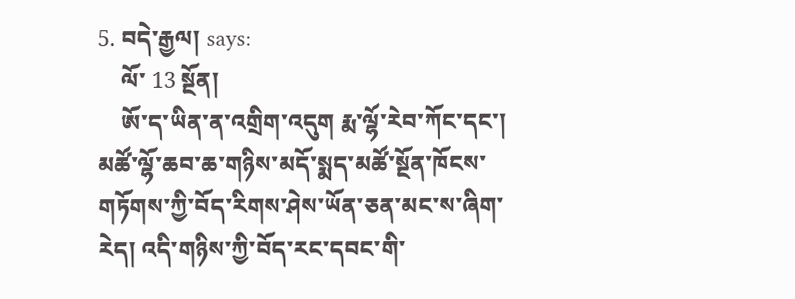5. བདེ་རྒྱལ། says:
    ལོ་ 13 སྔོན།
    ཨོ་ད་ཡིན་ན་འགྲིག་འདུག རྨ་ལྷོ་རེབ་ཀོང་དང་། མཚོ་ལྷོ་ཆབ་ཆ་གཉིས་མདོ་སྨད་མཚོ་སྔོན་ཁོངས་གཏོགས་ཀྱི་བོད་རིགས་ཤེས་ཡོན་ཅན་མང་ས་ཞིག་རེད། འདི་གཉིས་ཀྱི་བོད་རང་དབང་གི་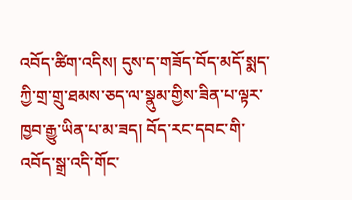འབོད་ཚིག་འདིས། དུས་ད་གཟོད་བོད་མདོ་སྨད་ཀྱི་གྲ་གྲུ་ཐམས་ཅད་ལ་སྣུམ་གྱིས་ཟིན་པ་ལྟར་ཁྱབ་རྒྱུ་ཡིན་པ་མ་ཟད། བོད་རང་དབང་གི་འབོད་སྒྲ་འདི་གོང་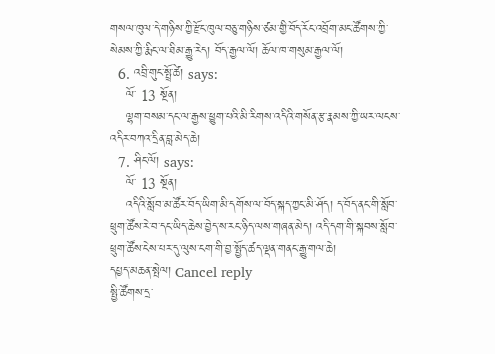གསལ་ཁུལ་དེ་གཉིས་ཀྱི་རྫོང་ཁུལ་བཅུ་གཉིས་ཙམ་གྱི་བོད་རོང་འབྲོག་མང་ཚོགས་ཀྱི་སེམས་ཀྱི་རྨིང་ལ་ཐིམ་རྒྱུ་རེད། བོད་རྒྱལ་ལོ། ཆོལ་ཁ་གསུམ་རྒྱལ་ལོ།
  6. འབྲི་གུང་སྤྲོ་ཚེ། says:
    ལོ་ 13 སྔོན།
    ལྷག་བསམ་དང་ལ་རྒྱས་ཕྱུག་པའི་མི་རིགས་འདིའི་གསོན་རྩ་རྣམས་ཀྱི་ཡར་ལངས་འདིར་བཀའ་དྲིན་བླ་མེད་ཆེ།
  7. ཤིང་ལོ། says:
    ལོ་ 13 སྔོན།
    འདིའི་སློབ་མ་ཚོར་བོད་ཡིག་མི་དགོས་ལ་བོད་སྐད་ཀྱང་མི་ཤོད། ད་བོད་ནང་གི་སློབ་ཕྲུག་ཚོས་རེ་བ་དང་ཡིད་ཆེས་བྱེད་ས་རང་ཉིད་ལས་གཞན་མེད། འདི་དག་གི་སྐབས་སློབ་ཕྲུག་ཚོས་ངེས་པར་དུ་ལུས་ངག་གི་བྱ་སྤྱོད་ཚད་ལྡན་གནང་རྒྱུ་གལ་ཆེ།
དཔྱད་མཆན་སྤེལ། Cancel reply
སྤྱི་ཚོགས་དྲ་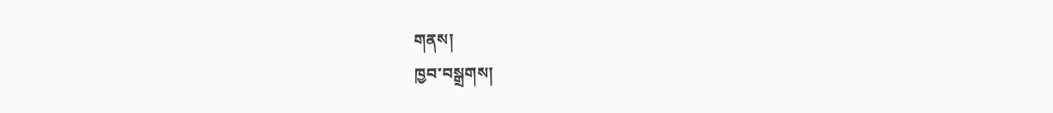གནས།
ཁྱབ་བསྒྲགས།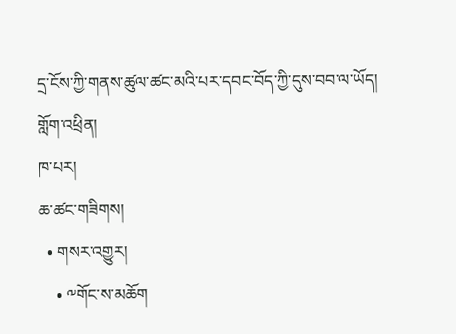དྲ་ངོས་ཀྱི་གནས་ཚུལ་ཚང་མའི་པར་དབང་བོད་ཀྱི་དུས་བབ་ལ་ཡོད།
གློག་འཕྲིན།
ཁ་པར།
ཆ་ཚང་གཟིགས།
  • གསར་འགྱུར།
    • ༸གོང་ས་མཆོག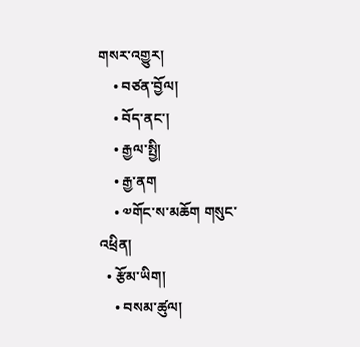གསར་འགྱུར།
    • བཙན་བྱོལ།
    • བོད་ནང་།
    • རྒྱལ་སྤྱི།
    • རྒྱ་ནག
    • ༧གོང་ས་མཆོག གསུང་འཕྲིན།
  • རྩོམ་ཡིག།
    • བསམ་ཚུལ།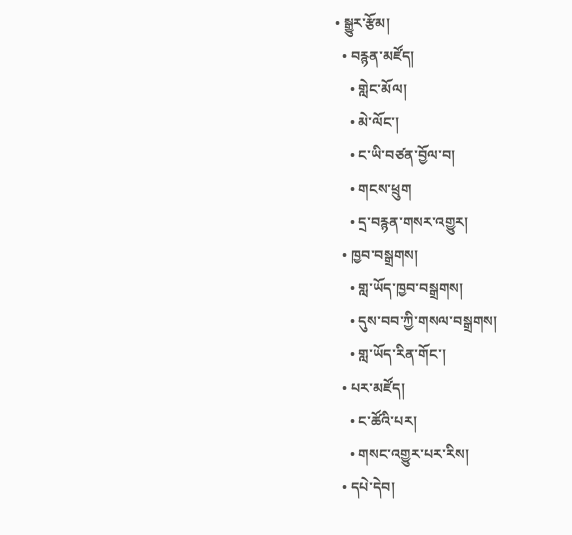• སྒྱུར་རྩོམ།
  • བརྙན་མཛོད།
    • གླེང་མོལ།
    • མེ་ལོང་།
    • ང་ཡི་བཙན་བྱོལ་བ།
    • གངས་ཕྲུག
    • དྲ་བརྙན་གསར་འགྱུར།
  • ཁྱབ་བསྒྲགས།
    • གླ་ཡོད་ཁྱབ་བསྒྲགས།
    • དུས་བབ་ཀྱི་གསལ་བསྒྲགས།
    • གླ་ཡོད་རིན་གོང་།
  • པར་མཛོད།
    • ང་ཚོའི་པར།
    • གསང་འགྱུར་པར་རིས།
  • དཔེ་དེབ།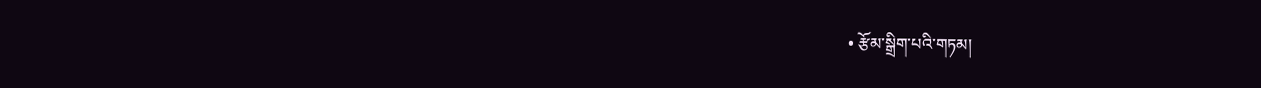• རྩོམ་སྒྲིག་པའི་གཏམ།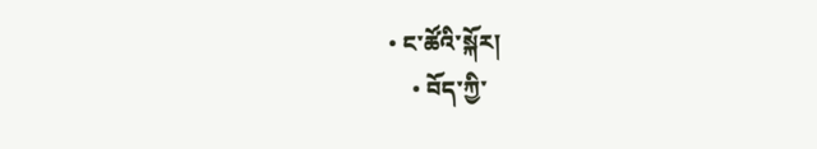• ང་ཚོའི་སྐོར།
    • བོད་ཀྱི་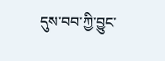དུས་བབ་ཀྱི་བྱུང་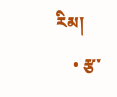རིམ།
    • རྩ་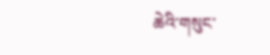ཆེའི་གསུང་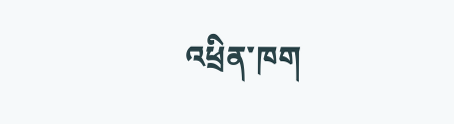འཕྲིན་ཁག